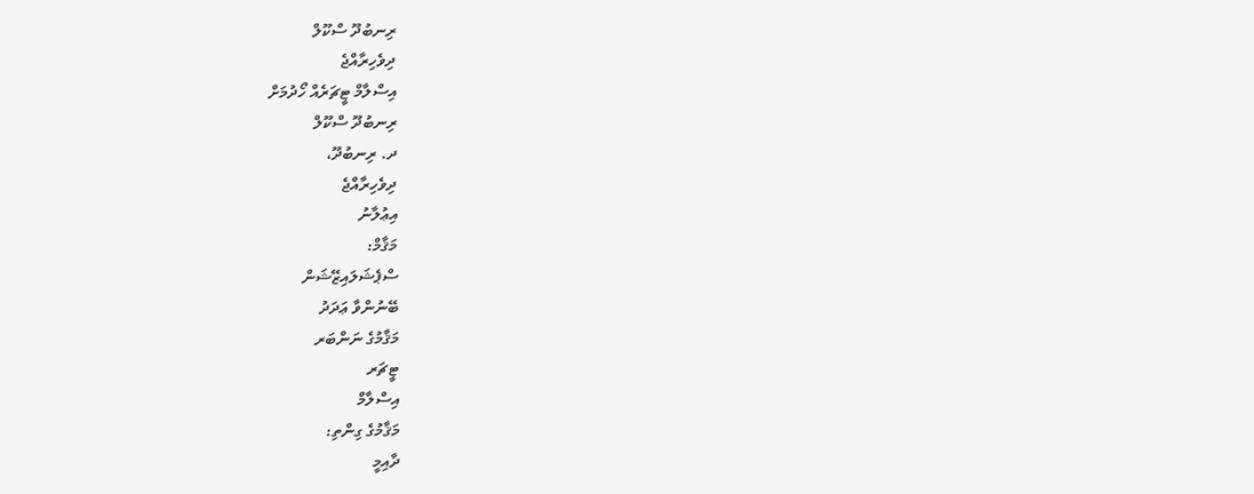ރިނބުދޫ ސްކޫލް
ދިވެހިރާއްޖެ
އިސްލާމް ޓީޗަރެއް ހޯދުމަށް
ރިނބުދޫ ސްކޫލް
ދ. ރިނބުދޫ،
ދިވެހިރާއްޖެ
އިޢުލާނު
މަޤާމް:
ސްޕެޝަލައިޒޭޝަން
ބޭނުންވާ ޢަދަދު
މަޤާމުގެ ނަންބަރ
ޓީޗަރ
އިސްލާމް
މަޤާމުގެ ގިންތި:
ދާއިމީ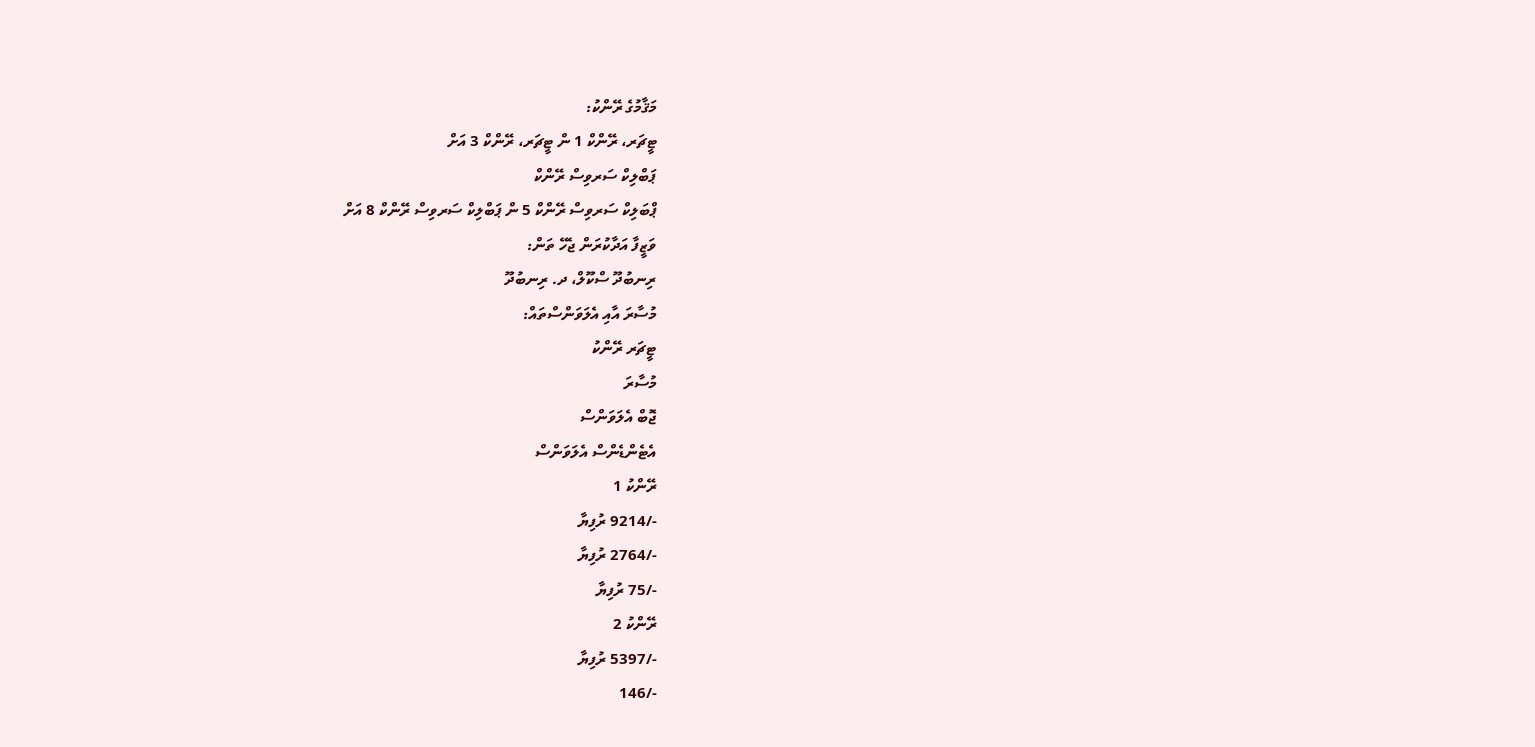މަޤާމުގެ ރޭންކު:
ޓީޗަރ، ރޭންކް 1 ން ޓީޗަރ، ރޭންކް 3 އަށް
ޕަބްލިކް ސަރވިސް ރޭންކް
ޕްބަލިކް ސަރވިސް ރޭންކް 5 ން ޕަބްލިކް ސަރވިސް ރޭންކް 8 އަށް
ވަޒީފާ އަދާކުރަން ޖެހޭ ތަން:
ރިނބުދޫ ސްކޫލް، ދ. ރިނބުދޫ
މުސާރަ އާއި އެލަވަންސްތައް:
ޓީޗަރ ރޭންކު
މުސާރަ
ޖޮބް އެލަވަންސް
އެޓެންޑެންސް އެލަވަންސް
ރޭންކު 1
-/9214 ރުފިޔާ
-/2764 ރުފިޔާ
-/75 ރުފިޔާ
ރޭންކު 2
-/5397 ރުފިޔާ
-/146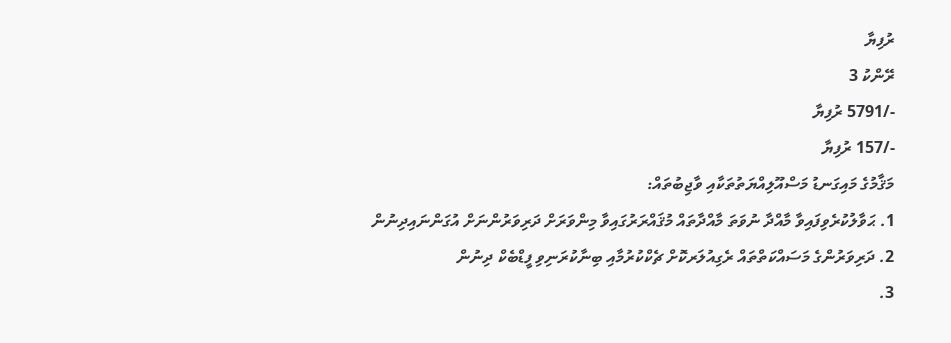ރުފިޔާ
ރޭންކު 3
-/5791 ރުފިޔާ
-/157 ރުފިޔާ
މަޤާމުގެ މައިގަނޑު މަސްއޫލިއްޔަތުތަކާއި ވާޖިބުތައް:
1. ޙަވާލުކުރެވިފައިވާ މާއްދާ ނުވަތަ މާއްދާތައް މުޤައްރަރުގައިވާ މިންވަރަށް ދަރިވަރުންނަށް އުގަންނައިދިނުން
2. ދަރިވަރުންގެ މަސައްކަތްތައް ރެގިއުލަރކޮށް ޗެކްކުރުމާއި ބިނާކުރަނިވި ފީޑްބެކް ދިނުން
3.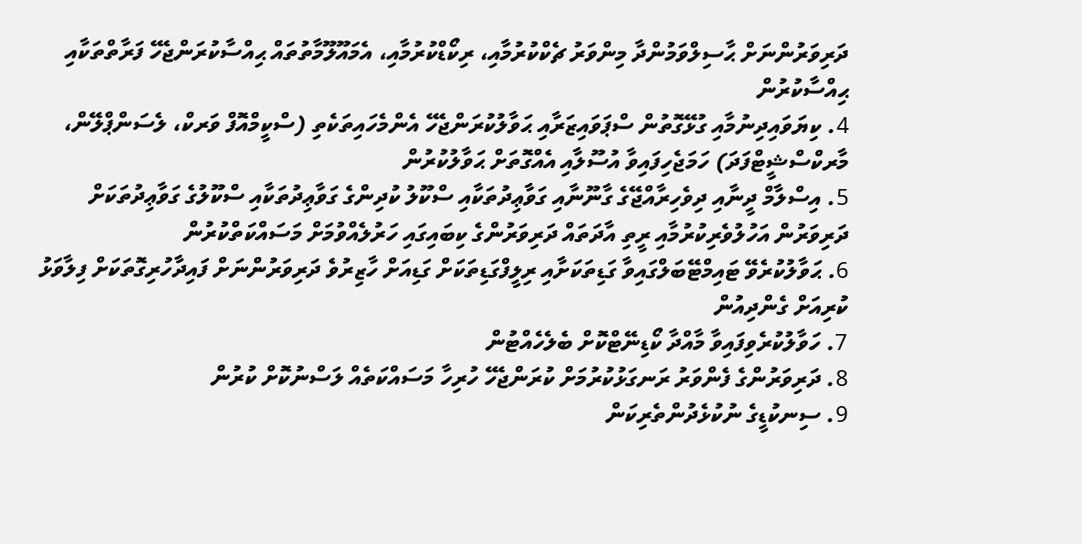ދަރިވަރުންނަށް ޙާސިލްވަމުންދާ މިންވަރު ޗެކްކުރުމާއި، ރިކޯޑްކުރުމާއި، އެމައޫލޫމާތުތައް ޙިއްސާކުރަންޖެހޭ ފަރާތްތަކާއި ޙިއްސާކުރުން
4. ކިޔަވައިދިނުމާއި ގުޅޭގޮތުން ސްޕަވައިޒަރާއި ޙަވާލުކުރަންޖެހޭ އެންމެހައިތަކެތި (ސްކީމްއޮފް ވަރކް، ލެސަންޕްލޭން، މާރކްސްޝީޓްފަދަ) ހަމަޖެހިފައިވާ އުސޫލާއި އެއްގޮތަށް ޙަވާލުކުރުން
5. އިސްލާމް ދީނާއި ދިވެހިރާއްޖޭގެ ގާނޫނާއި ގަވާޢިދުތަކާއި ސްކޫލު ކުދިންގެ ގަވާޢިދުތަކާއި ސްކޫލުގެ ގަވާޢިދުތަކަށް ދަރިވަރުން އަހުލުވެރިކުރުމާއި ރީތި އާދަތައް ދަރިވަރުންގެ ކިބައިގައި ހަރުލެއްވުމަށް މަސައްކަތްކުރުން
6. ޙަވާލުކުރެވޭ ޓައިމްޓޭބަލްގައިވާ ގަޑިތަކަށާއި ރިލީފްގަޑިތަކަށް ގަޑިއަށް ހާޒިރުވެ ދަރިވަރުންނަށް ފައިދާހުރިގޮތަކަށް ފިލާވަޅު ކުރިއަށް ގެންދިއުން
7. ހަވާލުކުރެވިފައިވާ މާއްދާ ކޯޑިނޭޓްކޮށް ބެލެހެއްޓުން
8. ދަރިވަރުންގެ ފެންވަރު ރަނގަޅުކުރުމަށް ކުރަންޖެހޭ ހުރިހާ މަސައްކަތެއް ލަސްނުކޮށް ކުރުން
9. ސިނކުޑީގެ ނުކުޅެދުންތެރިކަން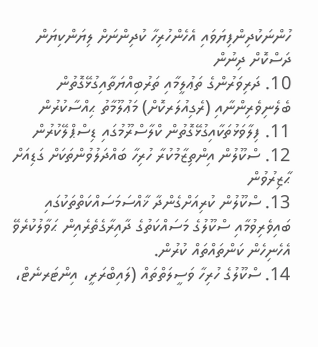ހުންނަކުދިންފިޔަވައި އެހެންހުރިހާ ކުދިންނަށް ލިޔަންކިޔަން ދަސްކޮށް ދިނުން
10. ދަރިވަރުންގެ ތަޢުލީމާއި ތަރުބިއްޔަތާއިގުޅޭގޮތުން ބެލެނިވެރިންނާއި (ރެގިއުލަރކޮށް) މަޢުލޫމާތު ޙިއްސާކުރުން
11. ފިލާވަޅުތަކާއިގުޅޭގޮތުން ކްލާސްރޫމުގައި ޑިސްޕްލޭކުރުން
12. ސްކޫލުން އިންތިޒާމުކުރާ ހުރިހާ ބައްދަލުވުންތަކަށް ގަޑިއަށް ޙާޒިރުވުން
13. ސްކޫލުން ކުރިއަށްގެންދާ ޚާއްސަމަސައްކަތްތަކުގައި ބައިވެރިވުމާއި ސްކޫލުގެ މަސައްކަތުގެ ދާއިރާގެތެރެއިން ޙަވާލުކުރެވޭ އެހެނިހެން ކަންތައްތައް ކުރުން.
14. ސްކޫލުގެ ހުރިހާ ވަސީލަތްތައް (ލައިބްރަރީ، އިންޓަރނެޓް،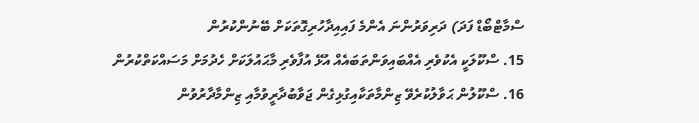ސްމާޓްބޯޑް ފަދަ) ދަރިވަރުންނަ އެންމެ ފައިއިދާހުރިގޮތަކަށް ބޭނުންކުރުން
15. ސްކޫލަކީ އެކުވެރި އެއްބައިވަންތަބައެއް އުޅޭ އުފާވެރި މާޙައުލަކަށް ހެދުމަށް މަސައްކަތްކުރުން
16. ސްކޫލުން ޙަވާލުކުރެވޭ ޒިންމާތަކާއިގުޅިގެން ޖަވާބުދާރީވުމާއި ޒިންމާދާރުވުން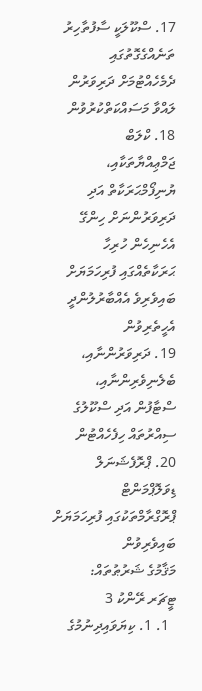17. ސްކޫލަކީ ސާފުތާހިރު ތަނެއްގެގޮތުގައި ދެމެހެއްޓުމަށް ދަރިވަރުން ލައްވާ މަސައްކަތްކުރުވުން
18. ކްލަބް ޖަމްޢިއްޔާތަކާއި، ޔުނިފޯމްޙަރަކާތް އަދި ދަރިވަރުންނަށް ހިންގޭ އެހެނިހެން ހުރިހާ ޙަރަކާތެއްގައި ފުރިހަމަޔަށް ބައިވެރިވެ އެއްބާރުލުންދީ އެހީތެރިވުން
19. ދަރިވަރުންނާއި، ބެލެނިވެރިންނާއި، ސްޓާފުން އަދި ސްކޫލުގެ ސިއްރުތައް ހިފެހެއްޓުން
20. ޕްރޮފެޝަނަލް ޑިވަލޮޕްމަންޓް ޕްރޮގްރާމްތަކުގައި ފުރިހަމަޔަށް ބައިވެރިވުން
މަޤާމުގެ ޝަރުޠުތައް:
ޓީޗަރ ރޭންކު 3
  1. 1. ކިޔަވައިދިނުމުގެ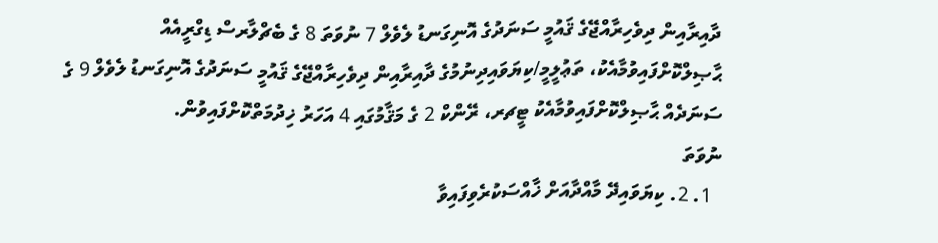ދާއިރާއިން ދިވެހިރާއްޖޭގެ ޤައުމީ ސަނަދުގެ އޮނިގަނޑު ލެވެލް 7 ނުވަތަ 8 ގެ ބެޗްލާރސް ޑިގްރީއެއް ޙާޞިލްކޮށްފައިވުމާއެކު، ތަޢުލީމީ/ކިޔަވައިދިނުމުގެ ދާއިރާއިން ދިވެހިރާއްޖޭގެ ޤައުމީ ސަނަދުގެ އޮނިގަނޑު ލެވެލް 9 ގެ ސަނަދެއް ޙާޞިލްކޮށްފައިވުމާއެކު ޓީޗރ، ރޭންކް 2 ގެ މަޤާމުގައި 4 އަހަރު ޚިދުމަތްކޮށްފައިވުން.
ނުވަތަ
  1. 2. ކިޔަވައިދޭ މާއްދާއަށް ޚާއްސަކުރެވިފައިވާ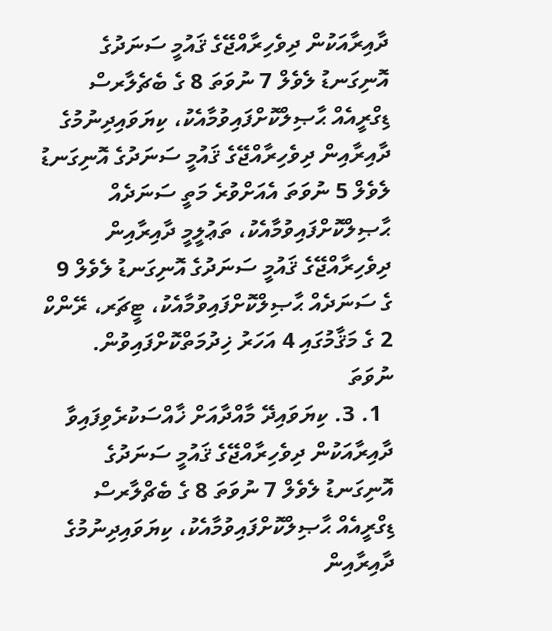ދާއިރާއަކުން ދިވެހިރާއްޖޭގެ ޤައުމީ ސަނަދުގެ އޮނިގަނޑު ލެވެލް 7 ނުވަތަ 8 ގެ ބެޗެލާރސް ޑިގްރީއެއް ޙާޞިލްކޮށްފައިވުމާއެކު، ކިޔަވައިދިނުމުގެ ދާއިރާއިން ދިވެހިރާއްޖޭގެ ޤައުމީ ސަނަދުގެ އޮނިގަނޑު ލެވެލް 5 ނުވަތަ އެއަށްވުރެ މަތީ ސަނަދެއް ޙާޞިލްކޮށްފައިވުމާއެކު، ތަޢުލީމީ ދާއިރާއިން ދިވެހިރާއްޖޭގެ ޤައުމީ ސަނަދުގެ އޮނިގަނޑު ލެވެލް 9 ގެ ސަނަދެއް ޙާޞިލްކޮށްފައިވުމާއެކު، ޓީޗަރ، ރޭންކް 2 ގެ މަޤާމުގައި 4 އަހަރު ޚިދުމަތްކޮށްފައިވުން.
ނުވަތަ
  1. 3. ކިޔަވައިދޭ މާއްދާއަށް ޚާއްސަކުރެވިފައިވާ ދާއިރާއަކުން ދިވެހިރާއްޖޭގެ ޤައުމީ ސަނަދުގެ އޮނިގަނޑު ލެވެލް 7 ނުވަތަ 8 ގެ ބެޗްލާރސް ޑިގްރީއެއް ޙާޞިލްކޮށްފައިވުމާއެކު، ކިޔަވައިދިނުމުގެ ދާއިރާއިން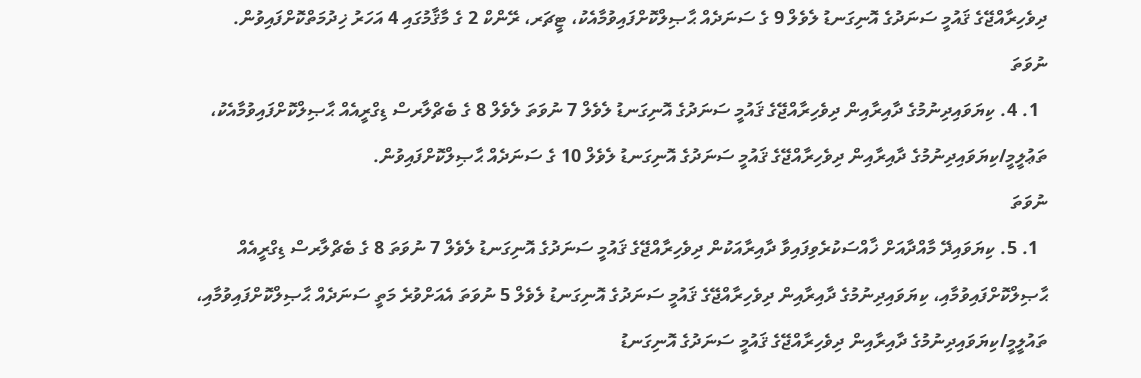ދިވެހިރާއްޖޭގެ ޤައުމީ ސަނަދުގެ އޮނިގަނޑު ލެވެލް 9 ގެ ސަނަދެއް ޙާޞިލްކޮށްފައިވުމާއެކު، ޓީޗަރ، ރޭންކް 2 ގެ މާޤާމުގައި 4 އަހަރު ޚިދުމަތްކޮށްފައިވުން.
ނުވަތަ
  1. 4. ކިޔަވައިދިނުމުގެ ދާއިރާއިން ދިވެހިރާއްޖޭގެ ޤައުމީ ސަނަދުގެ އޮނިގަނޑު ލެވެލް 7 ނުވަތަ ލެވެލް 8 ގެ ބެޗްލާރސް ޑިގްރީއެއް ޙާޞިލްކޮށްފައިވުމާއެކު، ތަޢުލީމީ/ކިޔަވައިދިނުމުގެ ދާއިރާއިން ދިވެހިރާއްޖޭގެ ޤައުމީ ސަނަދުގެ އޮނިގަނޑު ލެވެލް 10 ގެ ސަނަދެއް ޙާޞިލްކޮށްފައިވުން.
ނުވަތަ
  1. 5. ކިޔަވައިދޭ މާއްދާއަށް ޚާއްސަކުރެވިފައިވާ ދާއިރާއަކުން ދިވެހިރާއްޖޭގެ ޤައުމީ ސަނަދުގެ އޮނިގަނޑު ލެވެލް 7 ނުވަތަ 8 ގެ ބެޗްލާރސް ޑިގްރީއެއް ޙާޞިލްކޮށްފައިވުމާއި، ކިޔަވައިދިނުމުގެ ދާއިރާއިން ދިވެހިރާއްޖޭގެ ޤައުމީ ސަނަދުގެ އޮނިގަނޑު ލެވެލް 5 ނުވަތަ އެއަށްވުރެ މަތީ ސަނަދެއް ޙާޞިލްކޮށްފައިވުމާއި، ތައުލީމީ/ކިޔަވައިދިނުމުގެ ދާއިރާއިން ދިވެހިރާއްޖޭގެ ޤައުމީ ސަނަދުގެ އޮނިގަނޑު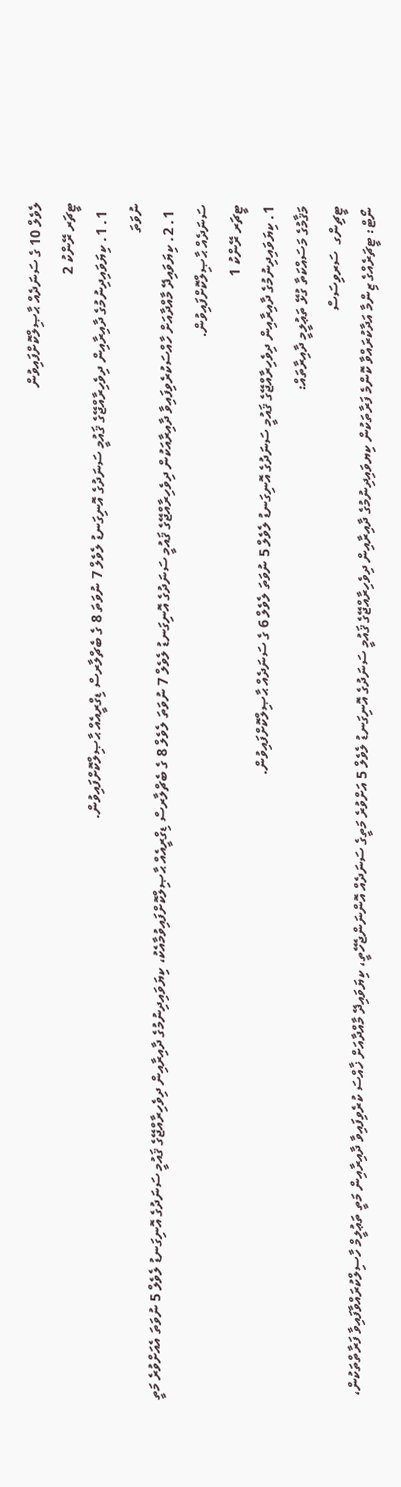ލެވެލް 10 ގެ ސަނަދެއް ޙާޞިލްކޮށްފައިވުން
ޓީޗަރ ރޭންކު 2
  1. 1. ކިޔަވައިދިނުމުގެ ދާއިރާއިން ދިވެހިރާއްޖޭގެ ޤައުމީ ސަނަދުގެ އޮނިގަނޑު ލެވެލް 7 ނުވަތަ 8 ގެ ބެޗްލާރސް ޑިގްރީއެއް ޙާޞިލްކޮށްފައިވުން.
ނުވަތަ
  1. 2. ކިޔަވައިދޭ މާއްދާއަށް ހާއްސަކުރެވިފައިވާ ދާއިރާއަކުން ދިވެހިރާއްޖޭގެ ޤައުމީ ސަނަދުގެ އޮނިގަނޑު ލެވެލް 7 ނުވަތަ ލެވެލް 8 ގެ ބެޗްލާރސް ޑިގްރީއެއް ޙާޞިލްކޮށްފައިވުމާއެކު، ކިޔަވައިދިނުމުގެ ދާއިރާއިން ދިވެހިރާއްޖޭގެ ޤައުމީ ސަނަދުގެ އޮނިގަނޑު ލެވެލް 5 ނުވަތަ އެއަށްވުރެ މަތީ ސަނަދެއް ޙާޞިލްކޮށްފައިވުން.
ޓީޗަރ ރޭންކު 1
1. ކިޔަވައިދިނުމުގެ ދާއިރާއިން ދިވެހިރާއްޖޭގެ ޤައުމީ ސަނަދުގެ އޮނިގަނޑު ލެވެލް 5 ނުވަތަ ލެވެލް 6 ގެ ސަނަދެއް ޙާޞިލްކޮށްފައިވުން.
މަޤާމުގެ މަސައްކަތާ ގުޅޭ ތަޢުލީމީ ދާއިރާތައް:
ޓީޗިންގ  ސަރވިސަސް
ނޯޓް: ޓީޗަރެއްގެ ޒިންމާ އަދާކުރައްވާ ކޮންމެ ފަރާތަކުން ކިޔވައިދިނުމުގެ ދާއިރާއިން ދިވެހިރާއްޖޭގެ ޤައުމީ ސަނަދުގެ އޮނިގަނޑު ލެވެލް 5 އަށްވުރެ މަތީގެ ސަނަދެއް އޮންނަންޖެހޭތީ، ކިޔަވައިދޭ މާއްދާއަށް ޚާއްސަ ކުރެވިފައިވާ ދާއިރާއިން މަތީ ތަޢުލީމް ހާސިލްކުރައްވާފައިވާ ފަރާތްތަކުން،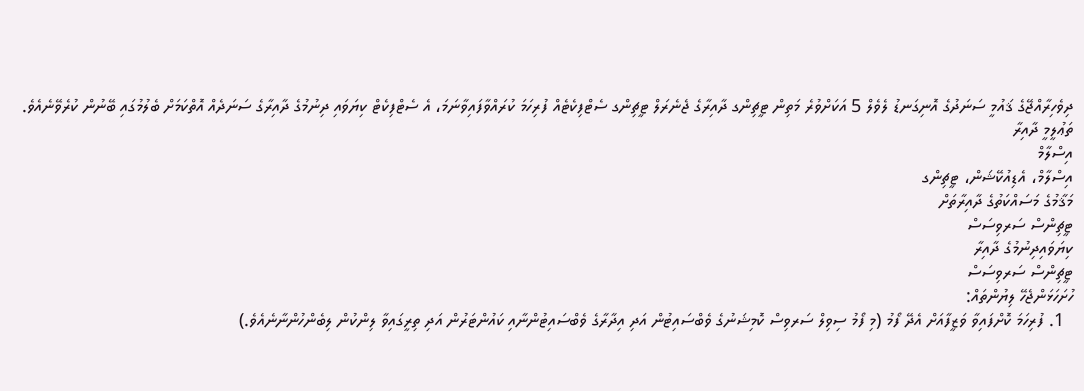ދިވެހިރާއްޖޭގެ ޤައުމީ ސަނަދުގެ އޮނިގަނޑު ލެވެލް 5 އަކަށްވުރެ މަތިން ޓީޗިންގ ދާއިރާގެ ޖެނެރަލް ޓީޗިންގ ސެޓްފިކެޓެއް ފުރިހަމަ ކުރައްވާފައިވާނަމަ، އެ ސެޓްފިކެޓް ކިޔަވައި ދިނުމުގެ ދާއިރާގެ ސަނަދެއް އޮތްކަމަށް ބެލުމުގައި ބޭނުން ކުރެވޭނެއެވެ.
ތަޢުލީމީ ދާއިރާ
އިސްލާމް
އިސްލާމް، އެޑިއުކޭޝަން، ޓީޗިންގ
މަޤާމުގެ މަސައްކަތުގެ ދާއިރާތަށް
ޓީޗިންސް ސަރވިސަސް
ކިޔަވައިދިނުމުގެ ދާއިރާ
ޓީޗިންސް ސަރވިސަސް
ހުށަހަޅަންޖެހޭ ލިޔުންތައް:
  1. ފުރިހަމަ ކޮށްފައިވާ ވަޒީފާއަށް އެދޭ ފޯމު (މި ފޯމު ސިވިލް ސަރވިސް ކޮމިޝަނުގެ ވެބްސައިޓުން އަދި އިދާރާގެ ވެބްސައިޓުންނާއި ކައުންޓަރުން އަދި ތިރީގައިވާ ލިންކުން ލިބެންހުންނާނެއެވެ.)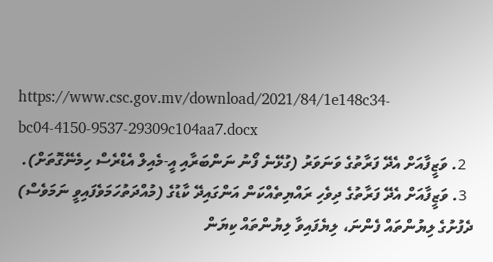https://www.csc.gov.mv/download/2021/84/1e148c34-bc04-4150-9537-29309c104aa7.docx
  2. ވަޒީފާއަށް އެދޭ ފަރާތުގެ ވަނަވަރު (ގުޅޭނެ ފޯނު ނަންބަރާއި އީ-މެއިލް އެޑްރެސް ހިމެނޭގޮތަށް).
  3. ވަޒީފާއަށް އެދޭ ފަރާތުގެ ދިވެހި ރައްޔިތެއްކަން އަންގައިދޭ ކާޑުގެ (މުއްދަތުހަމަވެފައިވީ ނަމަވެސް) ދެފުށުގެ ލިޔުންތައް ފެންނަ، ލިޔެފައިވާ ލިޔުންތައް ކިޔަން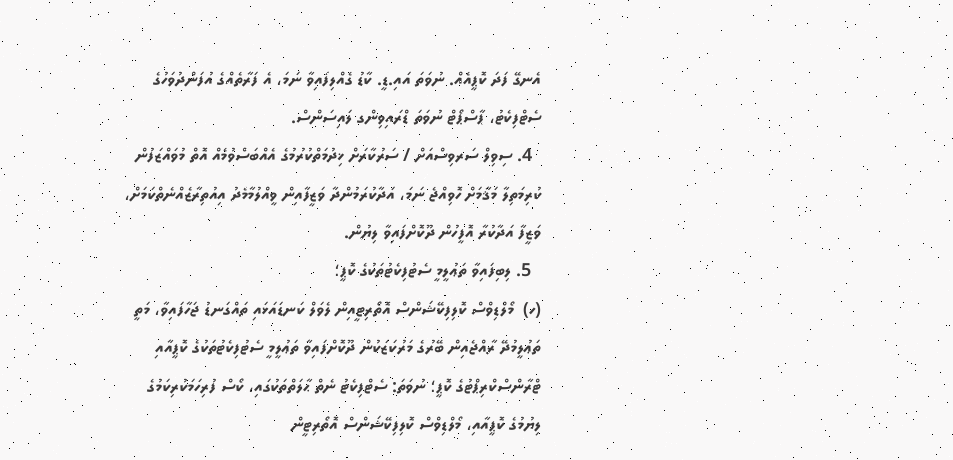އެނގޭ ފަދަ ކޮޕީއެއް. ނުވަތަ އައި.ޑީ. ކާޑު ގެއްލިފައިވާ ނަމަ، އެ ފަރާތެއްގެ އުފަންދުވަހުގެ ސެޓްފިކެޓު، ޕާސްޕޯޓް ނުވަތަ ޑްރައިވިންގ ލައިސަންސް.
  4. ސިވިލް ސަރވިސްއަށް / ސަރުކާރަށް ޚިދުމަތްކުރުމުގެ އެއްބަސްވުމެއް އޮތް މުވައްޒަފުން ކުރިމަތިލާ މަޤާމަށް ހޮވިއްޖެ ނަމަ، އަދާކުރަމުންދާ ވަޒީފާއިން ވީއްލުމާމެދު އިއުތިރާޒެއްނެތްކަމަށް، ވަޒީފާ އަދާކުރާ އޮފީހުން ދޫކޮށްފައިވާ ލިޔުން.
  5. ލިބިފައިވާ ތަޢުލީމީ ސެޓުފިކެޓުތަކުގެ ކޮޕީ؛
(ހ)  މޯލްޑިވްސް ކޮލިފިކޭޝަންސް އޮތޯރިޓީއިން ލެވަލް ކަނޑައަޅައި ތައްގަނޑު ޖަހާފައިވާ، މަތީ ތަޢުލީމުދޭ ރާއްޖެއިން ބޭރުގެ މަރުކަޒަކުން ދޫކޮށްފައިވާ ތަޢުލީމީ ސެޓުފިކެޓުތަކުގެ ކޮޕީއާއި ޓްރާންސްކްރިޕްޓުގެ ކޮޕީ؛ ނުވަތަ: ސެޓްފިކެޓު ނެތް ޙާލަތްތަކުގައި، ކޯސް ފުރިހަމަކުރިކަމުގެ ލިޔުމުގެ ކޮޕީއާއި، މޯލްޑިވްސް ކޮލިފިކޭޝަންސް އޮތޯރިޓީން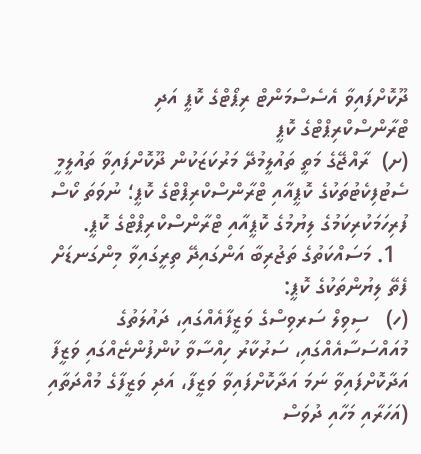ދޫކޮށްފައިވާ އެސެސްމަންޓް ރިޕޯޓްގެ ކޮޕީ އަދި ޓްރާންސްކްރިޕްޓްގެ ކޮޕީ
(ށ)  ރާއްޖޭގެ މަތީ ތައުލީމުދޭ މަރުކަޒަކުން ދޫކޮށްފައިވާ ތައުލީމީ ސެޓުފިކެޓުތަކުގެ ކޮޕީއާއި ޓްރާންސްކްރިޕްޓްގެ ކޮޕީ؛ ނުވަތަ ކޯސް ފުރިހަމަކުރިކަމުގެ ލިޔުމުގެ ކޮޕީއާއި ޓްރާންސްކްރިޕްޓްގެ ކޮޕީ.
  1. މަސައްކަތުގެ ތަޖުރިބާ އަންގައިދޭ ތިރީގައިވާ މިންގަނޑަށް ފެތޭ ލިޔުންތަކުގެ ކޮޕީ:
(ހ)   ސިވިލް ސަރވިސްގެ ވަޒީފާއެއްގައި، ދައުލަތުގެ މުއައްސަސާއެއްގައި، ސަރުކާރު ހިއްސާވާ ކުންފުންޏެއްގައި ވަޒީފާ އަދާކޮށްފައިވާ ނަމަ އަދާކޮށްފައިވާ ވަޒީފާ، އަދި ވަޒީފާގެ މުއްދަތާއި (އަހަރާއި މަހާއި ދުވަސް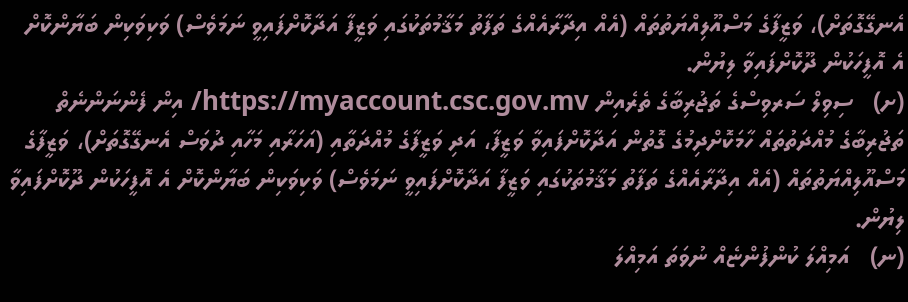އެނގޭގޮތަށް)، ވަޒީފާގެ މަސްއޫލިއްޔަތުތައް (އެއް އިދާރާއެއްގެ ތަފާތު މަޤާމުތަކުގައި ވަޒީފާ އަދާކޮށްފައިވީ ނަމަވެސް) ވަކިވަކިން ބަޔާންކޮށް އެ އޮފީހަކުން ދޫކޮށްފައިވާ ލިޔުން.
(ށ)   ސިވިލް ސަރވިސްގެ ތަޖުރިބާގެ ތެރެއިން https://myaccount.csc.gov.mv/ އިން ފެންނަންނެތް ތަޖުރިބާގެ މުއްދަތުތައް ހާމަކޮށްދިމުގެ ގޮތުން އަދާކޮށްފައިވާ ވަޒީފާ، އަދި ވަޒީފާގެ މުއްދަތާއި (އަހަރާއި މަހާއި ދުވަސް އެނގޭގޮތަށް)، ވަޒީފާގެ މަސްއޫލިއްޔަތުތައް (އެއް އިދާރާއެއްގެ ތަފާތު މަޤާމުތަކުގައި ވަޒީފާ އަދާކޮށްފައިވީ ނަމަވެސް) ވަކިވަކިން ބަޔާންކޮށް އެ އޮފީހަކުން ދޫކޮށްފައިވާ ލިޔުން.
(ނ)   އަމިއްލަ ކުންފުންޏެއް ނުވަތަ އަމިއްލަ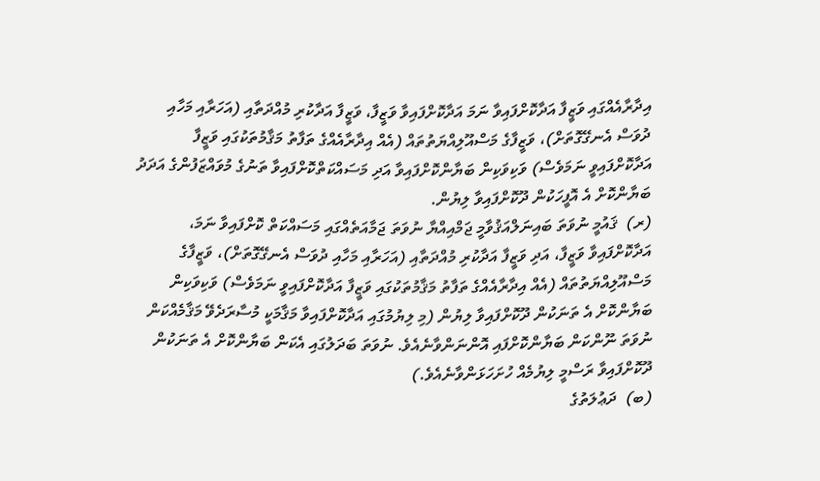އިދާރާއެއްގައި ވަޒީފާ އަދާކޮށްފައިވާ ނަމަ އަދާކޮށްފައިވާ ވަޒީފާ، ވަޒީފާ އަދާކުރި މުއްދަތާއި (އަހަރާއި މަހާއި ދުވަސް އެނގޭގޮތަށް)، ވަޒީފާގެ މަސްއޫލިއްޔަތުތައް (އެއް އިދާރާއެއްގެ ތަފާތު މަޤާމުތަކުގައި ވަޒީފާ އަދާކޮށްފައިވީ ނަމަވެސް) ވަކިވަކިން ބަޔާންކޮށްފައިވާ އަދި މަސައްކަތްކޮށްފައިވާ ތަނުގެ މުވައްޒަފުންގެ އަދަދު ބަޔާންކޮށް އެ އޮފީހަކުން ދޫކޮށްފައިވާ ލިޔުން.
(ރ)  ޤައުމީ ނުވަތަ ބައިނަލްއަޤުވާމީ ޖަމްއިއްޔާ ނުވަތަ ޖަމާއަތެއްގައި މަސައްކަތް ކޮށްފައިވާ ނަމަ، އަދާކޮށްފައިވާ ވަޒީފާ، އަދި ވަޒީފާ އަދާކުރި މުއްދަތާއި (އަހަރާއި މަހާއި ދުވަސް އެނގޭގޮތަށް)، ވަޒީފާގެ މަސްއޫލިއްޔަތުތައް (އެއް އިދާރާއެއްގެ ތަފާތު މަޤާމުތަކުގައި ވަޒީފާ އަދާކޮށްފައިވީ ނަމަވެސް) ވަކިވަކިން ބަޔާންކޮށް އެ ތަނަކުން ދޫކޮށްފައިވާ ލިޔުން (މި ލިޔުމުގައި އަދާކޮށްފައިވާ މަޤާމަކީ މުސާރަދެވޭ މަޤާމެއްކަން ނުވަތަ ނޫންކަން ބަޔާންކޮށްފައި އޮންނަންވާނެއެވެ. ނުވަތަ ބަދަލުގައި އެކަން ބަޔާންކޮށް އެ ތަނަކުން ދޫކޮށްފައިވާ ރަސްމީ ލިޔުމެއް ހުށަހަޅަންވާނެއެވެ.)
(ބ)  ދަޢުލަތުގެ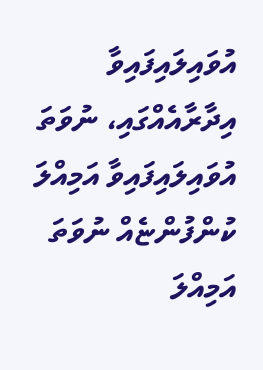އުވައިލައިފައިވާ އިދާރާއެއްގައި، ނުވަތަ އުވައިލައިފައިވާ އަމިއްލަ ކުންފުންޏެއް ނުވަތަ އަމިއްލަ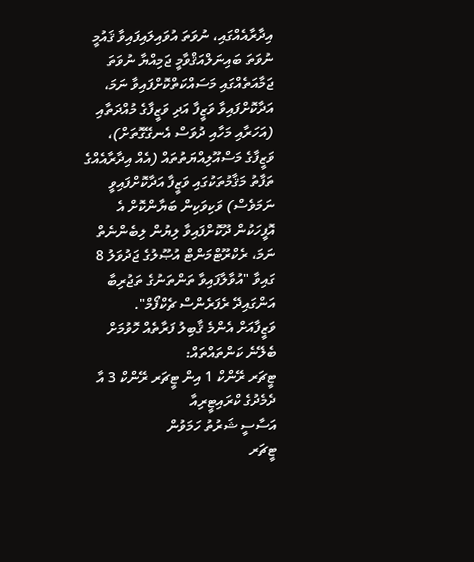އިދާރާއެއްގައި، ނުވަތަ އުވައިލައިފައިވާ ޤައުމީ ނުވަތަ ބައިނަލްއަޤްވާމީ ޖަމިއްޔާ ނުވަތަ ޖަމާއަތެއްގައި މަސައްކަތްކޮށްފައިވާ ނަމަ، އަދާކޮށްފައިވާ ވަޒީފާ އަދި ވަޒީފާގެ މުއްދަތާއި (އަހަރާއި މަހާއި ދުވަސް އެނގޭގޮތަށް)، ވަޒީފާގެ މަސްއޫލިއްޔަތުތައް (އެއް އިދާރާއެއްގެ ތަފާތު މަޤާމުތަކުގައި ވަޒީފާ އަދާކޮށްފައިވީ ނަމަވެސް) ވަކިވަކިން ބަޔާންކޮށް އެ އޮފީހަކުން ދޫކޮށްފައިވާ ލިޔުން ލިބެންނެތް ނަމަ، ރެކްރޫޓްމަންޓް އުޞޫލުގެ ޖަދުވަލު 8 ގައިވާ "އުވާލާފައިވާ ތަންތަނުގެ ތަޖުރިބާ އަންގައިދޭ ރެފަރެންސް ޗެކްފޯމް".
ވަޒީފާއަށް އެންމެ ޤާބިލު ފަރާތެއް ހޮވުމަށް ބެލޭނެ ކަންތައްތައް:
ޓީޗަރ ރޭންކް 1 އިން ޓީޗަރ ރޭންކް 3 އާ ދެމެދުގެ ކްރައިޓީރިއާ
އަސާސީ ޝަރުތު ހަމަވުން
ޓީޗަރ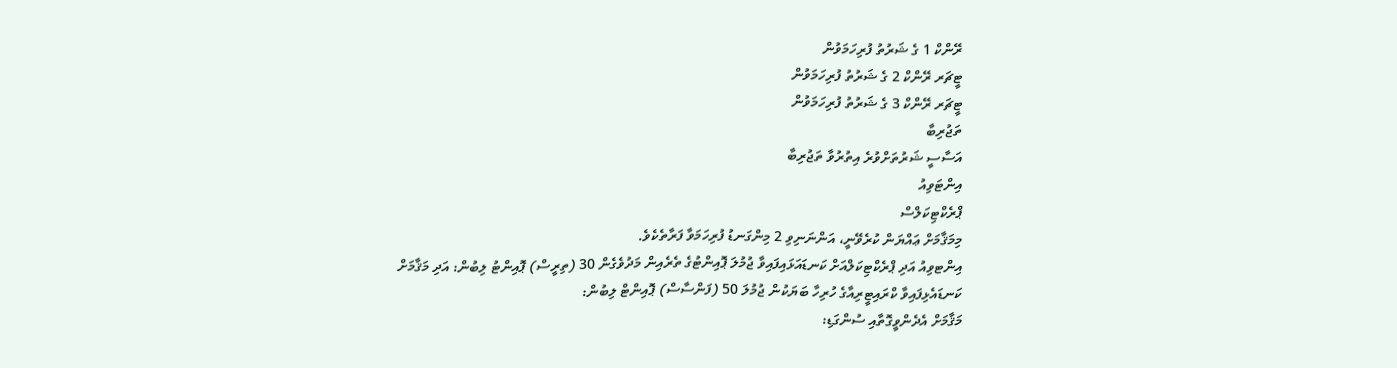ރޭންކް 1 ގެ ޝަރުތު ފުރިހަމަވުން
ޓީޗަރ ރޭންކް 2 ގެ ޝަރުތު ފުރިހަމަވުން
ޓީޗަރ ރޭންކް 3 ގެ ޝަރުތު ފުރިހަމަވުން
ތަޖުރިބާ
އަސާސީ ޝަރުތަށްވުރެ އިތުރުވާ ތަޖުރިބާ
އިންޓަވިއު
ޕްރެކްޓިކަލްސް
މިމަޤާމަށް ޢައްޔަން ކުރެވޭނީ، އަންނަނިވި 2 މިންގަނޑު ފުރިހަމަވާ ފަރާތެކެވެ.
އިންޓވިއު އަދި ޕްރެކްޓިކަލްއަށް ކަނޑައަޅައިފައިވާ ޖުމުލަ ޕޮއިންޓުގެ ތެރެއިން މަދުވެގެން 30 (ތިރީސް) ޕޮއިންޓު ލިބުން: އަދި މަޤާމަށް ކަނޑައެޅިފައިވާ ކްރައިޓީރިއާގެ ހުރިހާ ބަޔަކުން ޖުމުލަ 50 (ފަންސާސް) ޕޮއިންޓް ލިބުން:
މަޤާމަށް އެދެންވީގޮތާއި ސުންގަޑި: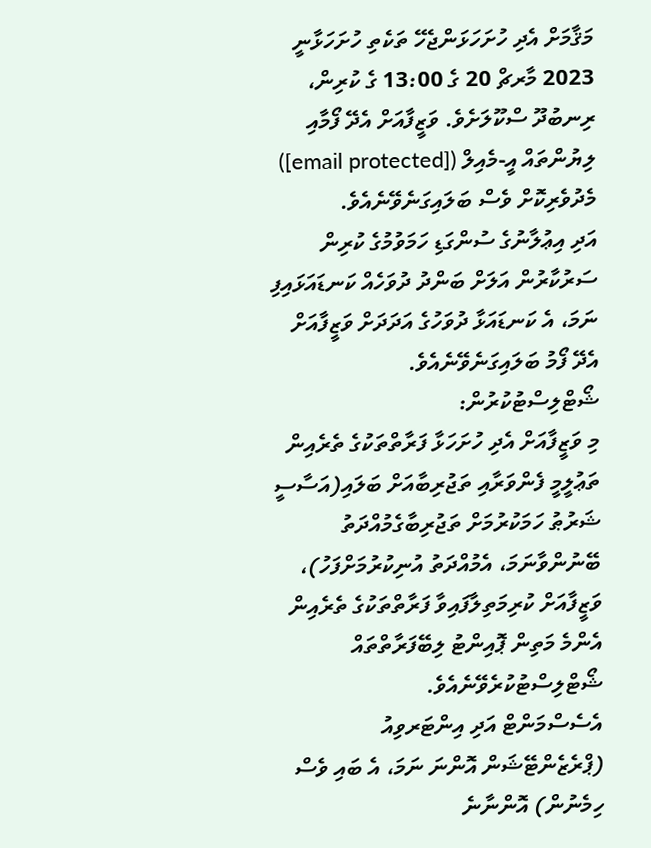މަޤާމަށް އެދި ހުށަހަޅަންޖެހޭ ތަކެތި ހުށަހަޅާނީ 2023 މާރޗް 20 ގެ 13:00 ގެ ކުރިން، ރިނބުދޫ ސްކޫލަށެވެ. ވަޒީފާއަށް އެދޭ ފޯމާއި ލިޔުންތައް އީ-މެއިލް ([email protected]) މެދުވެރިކޮށް ވެސް ބަލައިގަނެވޭނެއެވެ.
އަދި އިޢުލާނުގެ ސުންގަޑި ހަމަވުމުގެ ކުރިން ސަރުކާރުން އަލަށް ބަންދު ދުވަހެއް ކަނޑައަޅައިފި ނަމަ، އެ ކަނޑައަޅާ ދުވަހުގެ އަދަދަށް ވަޒީފާއަށް އެދޭ ފޯމު ބަލައިގަނެވޭނެއެވެ.
ޝޯޓްލިސްޓުކުރުން:
މި ވަޒީފާއަށް އެދި ހުށަހަޅާ ފަރާތްތަކުގެ ތެރެއިން ތަޢުލީމީ ފެންވަރާއި ތަޖުރިބާއަށް ބަލައި(އަސާސީ ޝަރުޠު ހަމަކުރުމަށް ތަޖުރިބާގެމުއްދަތު ބޭނުންވާނަމަ، އެމުއްދަތު އުނިކުރުމަށްފަހު)، ވަޒީފާއަށް ކުރިމަތިލާފައިވާ ފަރާތްތަކުގެ ތެރެއިން އެންމެ މަތިން ޕޮއިންޓު ލިބޭފަރާތްތައް ޝޯޓްލިސްޓުކުރެވޭނެއެވެ.
އެސެސްމަންޓް އަދި އިންޓަރވިއު (ޕްރެޒެންޓޭޝަން އޮންނަ ނަމަ، އެ ބައި ވެސް ހިމެނުން) އޮންނާނެ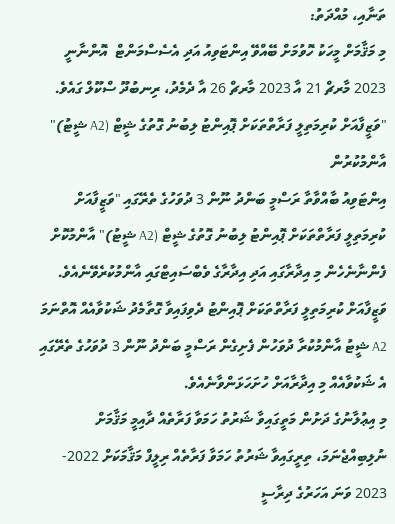ތަނާއި، މުއްދަތު:
މި މަޤާމަށް މީހަކު ހޮވުމަށް ބޭއްވޭ އިންޓަވިއު އަދި އެސެސްމަންޓް  އޮންނާނީ 2023 މާރޗް 21 އާ 2023 މާރޗް 26 އާ ދެމެދު، ރިނބުދޫ ސްކޫލް ގައެވެ.
"ވަޒީފާއަށް ކުރިމަތިލީ ފަރާތްތަކަށް ޕޮއިންޓު ލިބުނު ގޮތުގެ ޝީޓް (A2 ޝީޓު)" އާންމުކުރުން
އިންޓަވިއު ބާއްވާތާ ރަސްމީ ބަންދު ނޫން 3 ދުވަހުގެ ތެރޭގައި "ވަޒީފާއަށް ކުރިމަތިލީ ފަރާތްތަކަށް ޕޮއިންޓު ލިބުނު ގޮތުގެ ޝީޓް (A2 ޝީޓު)" އާންމުކޮށް ފެންނާނެހެން މި އިދާރާގައި އަދި އިދާރާގެ ވެބްސައިޓްގައި އާންމުކުރެވޭނެއެވެ. ވަޒީފާއަށް ކުރިމަތިލީ ފަރާތްތަކަށް ޕޮއިންޓު ދެވިފައިވާ ގޮތާމެދު ޝަކުވާއެއް އޮތްނަމަ A2 ޝީޓު އާންމުކުރާ ދުވަހުން ފެށިގެން ރަސްމީ ބަންދު ނޫން 3 ދުވަހުގެ ތެރޭގައި އެ ޝަކުވާއެއް މި އިދާރާއަށް ހުށަހަޅަންވާނެއެވެ.
މި އިޢުލާނުގެ ދަށުން މަތީގައިވާ ޝަރުތު ހަމަވާ ފަރާތެއް ދާއިމީ މަޤާމަށް ނުލިބިއްޖެނަމަ، ތިރީގައިވާ ޝަރުތު ހަމަވާ ފަރާތެއް ރިލީފް މަޤާމަކަށް 2022- 2023 ވަނަ އަހަރުގެ ދިރާސީ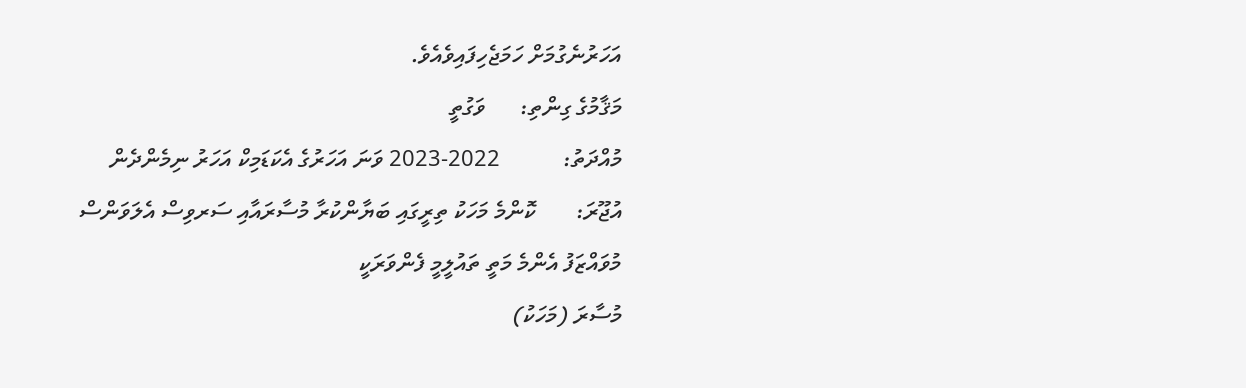އަހަރުނެގުމަށް ހަމަޖެހިފައިވެއެވެ.
މަޤާމުގެ ގިންތި:      ވަގުތީ
މުއްދަތު:           2022-2023 ވަނަ އަހަރުގެ އެކަޑަމިކް އަހަރު ނިމެންދެން
އުޖޫރަ:       ކޮންމެ މަހަކު ތިރީގައި ބަޔާންކުރާ މުސާރައާއި ސަރވިސް އެލަވަންސް
މުވައްޒަފު އެންމެ މަތީ ތައުލީމީ ފެންވަރަކީ
މުސާރަ (މަހަކު)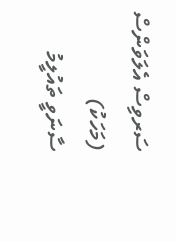ސަރވިސް އެލަވަންސް (މަހަކު)
ސާނަވީ ތައުލީމު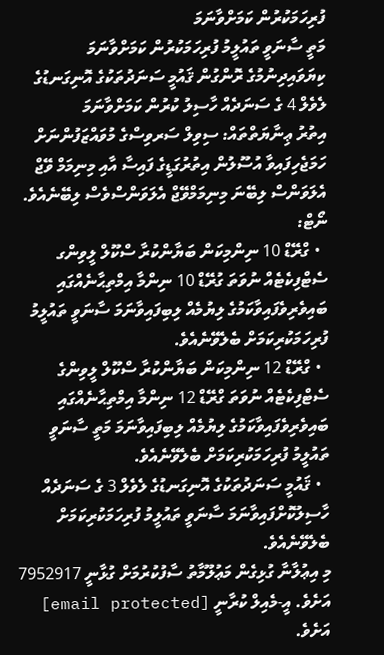ފުރިހަމަކުރުން ކަމަށްވާނަމަ
މަތީ ސާނަވީ ތައުލީމު ފުރިހަމަކުރުން ކަމަށްވާނަމަ
ކިޔަވައިދިނުމުގެ ރޮންގުން ޤައުމީ ސަނަދުތަކުގެ އޮނިގަނޑުގެ ލެވެލް 4 ގެ ސަނަދެއް ހާސިލު ކުރުން ކަމަށްވާނަމަ
އިތުރު ޢިނާޔަތްތައް: ސިވިލް ސަރވިސްގެ މުވައްޒަފުންނަށް ހަމަޖެހިފައިވާ އުސޫލުން އިތުރުގަޑީގެ ފައިސާ އާއި މިނިމަމް ވޭޖް އެލަވަންސް ލިބޭނަ މިނިމަމްވޭޖް އެލަވަންސްވެސް ލިބޭނެއެވެ.
ނޯޓް:
  • ގްރޭޑް 10 ނިންމިކަން ބަޔާންކުރާ ސްކޫލް ލީވިންގ ސެޓްފިކެޓެއް ނުވަތަ ގުރޭޑް 10 ނިންމާ އިމްތިޙާނެއްގައި ބައިވެރިވެފައިވާކަމުގެ ލިޔުމެއް ލިބިފައިވާނަމަ ސާނަވީ ތައުލީމު ފުރިހަމަކުރިކަމަށް ބެލެވޭނެއެވެ.
  • ގްރޭޑް 12 ނިންމިކަން ބަޔާންކުރާ ސްކޫލް ލީވިންގެ ސެޓްފިކެޓެއް ނުވަތަ ގްރޭޑް 12 ނިންމާ އިމްތިޙާނެއްގައި ބައިވެރިވެފައިވާކަމުގެ ލިޔުމެއް ލިބިފައިވާނަމަ މަތީ ސާނަވީ ތައުލީމު ފުރިހަމަކުރިކަމަށް ބެލެވޭނެއެވެ.
  • ޤައުމީ ސަނަދުތަކުގެ އޮނިގަނޑުގެ ލެވެލް 3 ގެ ސަނަދެއް ހާސިލުކޮށްފައިވާނަމަ ސާނަވީ ތައުލީމު ފުރިހަމަކުރިކަމަށް ބެލެވޭނެއެވެ.
މި އިޢުލާނާ ގުޅިގެން މަޢުލޫމާތު ސާފުކުރުމަށް ގުޅާނީ 7952917 އަށެވެ. އީ-މެއިލް ކުރާނީ [email protected] އަށެވެ.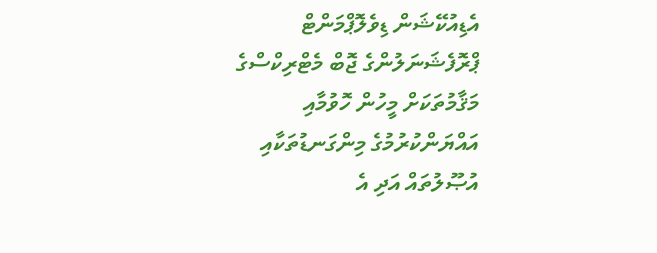އެޑިއުކޭޝަން ޑިވެލޮޕްމަންޓް ޕްރޮފެޝަނަލުންގެ ޖޮބް މެޓްރިކްސްގެ މަޤާމުތަކަށް މީހުން ހޮވުމާއި އައްޔަންކުރުމުގެ މިންގަނޑުތަކާއި އުޞޫލުތައް އަދި އެ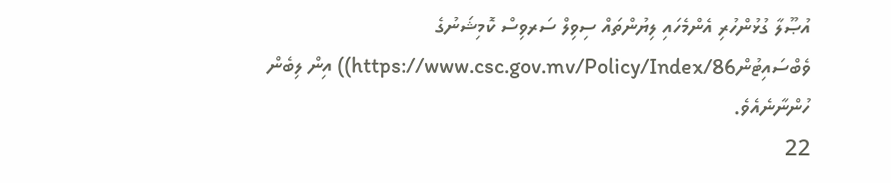އުޞޫލާ ގުޅުންހުރި އެންމެހައި ލިޔުންތައް ސިވިލް ސަރވިސް ކޮމިޝަނުގެ ވެބްސައިޓުންhttps://www.csc.gov.mv/Policy/Index/86)) އިން ލިބެން ހުންނާނެއެވެ.
22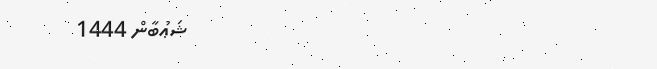ޝަޢުބާން 1444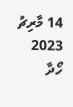14 މާރިޗު 2023
ހޯދާ